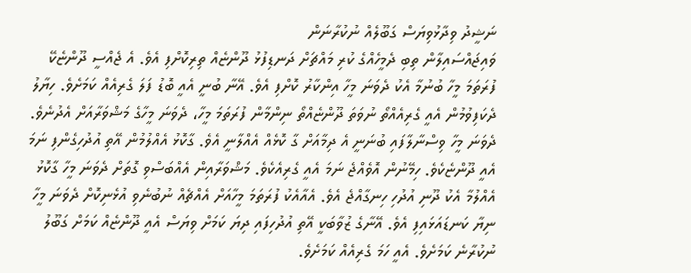ނަޝީދު ވިދާޅުވިޔަސް ގަބޫލެއް ނުކުރާނަން
ވައިޖައްސައިލާން ތިބި ދެމީހެއްގެ ކުރި މައްޗަށް ދަނޑިފުޅު ދޫންޏެއް ތިރިކޮށްފި އެވެ. އެ ޖެއްސީ ދޫންޏެކޭ ފުރަތަމަ މީހާ ބުނުމާ އެކު ދެވަނަ މީހާ އިންކާރު ކޮށްފި އެވެ. އޭނާ ބުނީ އެއީ ބޮޑު ފަލަ ގެރިއެއް ކަމަށެވެ. ހިޔާލު ދެކަފިވުމުން އެއީ ގެރިއެއްތޯ ނުވަތަ ދޫންޏެއްތޯ ނިންމާން ފުރަތަމަ މީހާ، ދެވަނަ މީހާގެ މަޝްވަރާއަށް އެދުނެވެ. ދެވަނަ މީހާ ވިސްނާލާފައި ބުނަނީ އެ ދިމާއަށް ގާ ކޮޅެއް އެއްލާނީ އެވެ. ގާކޮޅު އެއްލުމުން އޭތި އުދުހިގެންފި ނަމަ އެއީ ދޫންޏެކެވެ. ހިމޭނުން އޮވެއްޖެ ނަމަ އެއީ ގެރިއެކެވެ. މަޝްވަރާއިން އެއްބަސްވި ގޮތަށް ދެވަނަ މީހާ ގާކޮޅު އެއްލުމާ އެކު ދޫނި އުދުހި ހިނގާއްޖެ އެވެ. އެއާއެކު ފުރަތަމަ މީހާއަށް އެއްޗެއް ނުބުނެވި އުޅެނިކޮށް ދެވަނަ މީހާ ނިޔާ ކަނޑައަޅައިފި އެވެ. އޭނާގެ ޒުވާބަކީ އޭތި އުދުހިފައި ދިޔަ ކަމަށް ވިޔަސް އެއީ ދޫންޏެއް ކަމަށް ގަބޫލު ނުކުރާނެ ކަމަށެވެ. އެއީ ހަމަ ގެރިއެއް ކަމަށެވެ.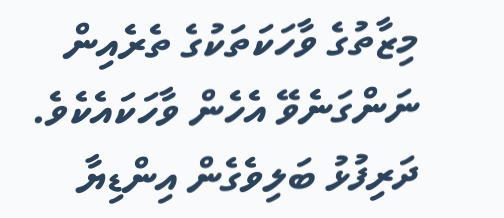މިޒާތުގެ ވާހަކަތަކުގެ ތެރެއިން ނަންގަނެވޭ އެހެން ވާހަކައެކެވެ. ދަރިފުޅު ބަލިވެގެން އިންޑިޔާ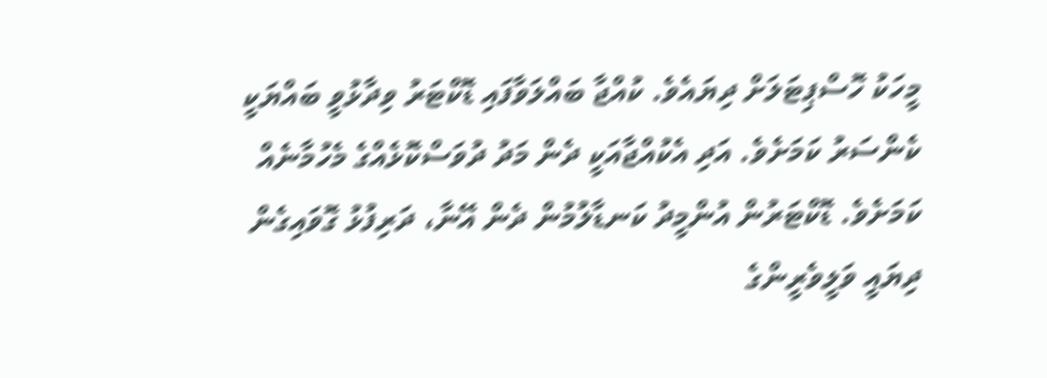މީހަކު ހޮސްޕިޓަލަށް ދިޔައެވެ. ކުއްޖާ ބައްލަވާފައި ޑޮކްޓަރު ވިދާޅުވީ ބައްޔަކީ ކެންސަރު ކަމަށެވެ. އަދި އެކުއްޖާއަކީ ދެން މަދު ދުވަސްކޮޅެއްގެ މެހުމާނެއް ކަމަށެވެ. ޑޮކްޓަރުން އުންމީދު ކަނޑާލުމުން ދެން އޭނާ، ދަރިފުޅު ގޮވައިގެން ދިޔައީ ވަލީވެރީންގެ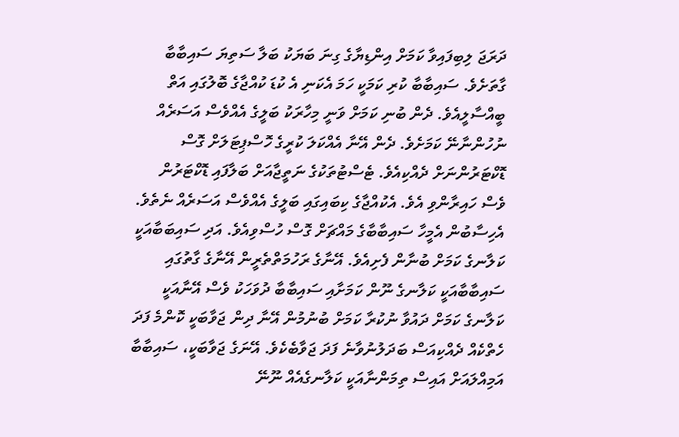ދަރަޖަ ލިބިފައިވާ ކަމަށް އިންޑިޔާގެ ގިނަ ބަޔަކު ބަލާ ސަތިޔަ ސައިބާބާ ގާތަށެވެ. ސައިބާބާ ކުރި ކަމަކީ ހަމަ އެކަނި އެ ކުޑަ ކުއްޖާގެ ބޮލުގައި އަތް ބީއްސާލީއެވެ. ދެން ބުނި ކަމަށް ވަނީ މިހާރަކު ބަލީގެ އެއްވެސް އަސަރެއް ނުހުންނާނޭ ކަމަށެވެ. ދެން އޭނާ އެއްކަލަ ކުރީގެ ހޮސްޕިޓަލަށް ގޮސް ޑޮކްޓަރުންނަށް ދެއްކިއެވެ. ޓެސްޓުތަކުގެ ނަތީޖާއަށް ބަލާފައި ޑޮކްޓަރުން ވެސް ހައިރާންވި އެވެ. އެކުއްޖާގެ ކިބައިގައި ބަލީގެ އެއްވެސް އަސަރެއް ނެތެވެ. އެހިސާބުން އެމީހާ ސައިބާބާގެ މައްޗަށް ގޮސް ހުސްވިއެވެ. އަދި ސައިބަބާއަކީ ކަލާނގެ ކަމަށް ބުނާން ފެށިއެވެ. އޭނާގެ ރަހުމަތްތެރީން އޭނާގެ ގާތުގައި ސައިބާބާއަކީ ކަލާނގެ ނޫން ކަމަށާއި ސައިބާބާ ދުވަހަކު ވެސް އޭނާއަކީ ކަލާނގެ ކަމަށް ދައުވާ ނުކުރާ ކަމަށް ބުނުމުން އޭނާ ދިން ޖަވާބަކީ ކޮންމެ ފަދަ ހެތްކެއް ދެއްކިއަސް ބަދަލުނުވާނެ ފަދަ ޖަވާބެކެވެ. އޭނަގެ ޖަވާބަކީ، ސައިބާބާ އަމިއްލައަށް އައިސް ތިމަންނާއަކީ ކަލާނގެއެއް ނޫނޭ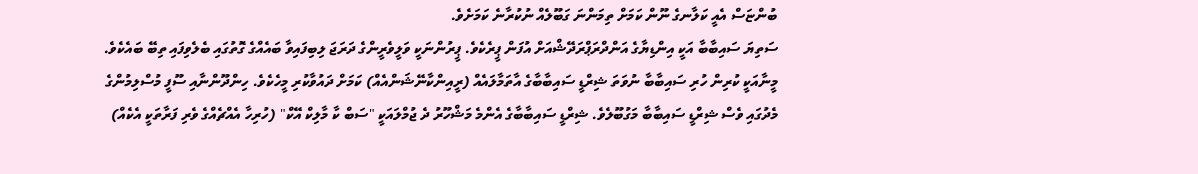ބުންޏަސް އެއީ ކަލާނގެ ނޫން ކަމަށް ތިމަންނަ ގަބޫލެއް ނުކުރާނެ ކަމަށެވެ.
ސަތިޔަ ސައިބާބާ އަކީ އިންޑިޔާގެ އަންދްރަޕްރަދޭޝްއަށް އުފަން ޕީރެކެވެ. ޕީރުންނަކީ ވަލީވެރީންގެ ދަރަޖަ ލިބިފައިވާ ބައެއްގެ ގޮތުގައި ބެލެވިފައި ތިބޭ ބައެކެވެ. މީނާއަކީ ކުރިން ހުރި ސައިބާބާ ނުވަތަ ޝިރްޑީ ސައިބާބާގެ އާތަމާލައެއް (ރީއިންކާނޭޝަންއެއް) ކަމަށް ދައުވާކުރި މީހެކެވެ. ހިންދޫންނާއި ސޫފީ މުސްލިމުންގެ މެދުގައި ވެސް ޝިރްޑީ ސައިބާބާ މަގުބޫލެވެ. ޝިރްޑީ ސައިބާބާގެ އެންމެ މަޝްހޫރު ދެ ޖުމްލައަކީ "ސަބް ކާ މާލިކް އޭކް" (ހުރިހާ އެއްޗެއްގެ ވެރި ފަރާތަކީ އެކެއް)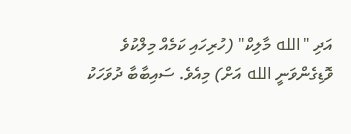އަދި "الله މާލިކް" (ހުރިހައި ކަމެއް މިލްކުވެ ވޮޑިގެންވަނީ الله އަށް) މިއެވެ. ސައިބާބާ ދުވަހަކު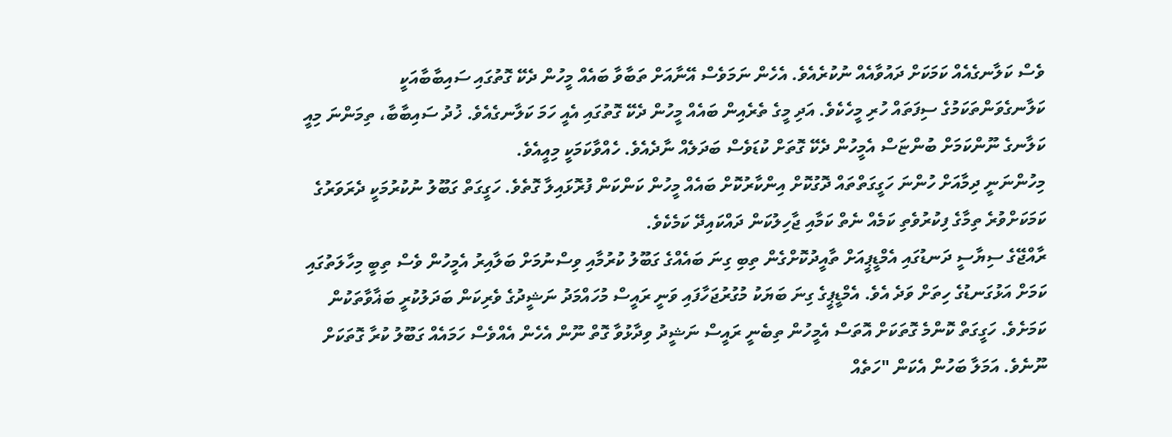ވެސް ކަލާނގެއެއް ކަމަކަށް ދައުވާއެއް ނުކުރެއެވެ. އެހެން ނަމަވެސް އޭނާއަށް ތަބާވާ ބައެއް މީހުން ދެކޭ ގޮތުގައި ސައިބާބާއަކީ ކަލާނގެވަންތަކަމުގެ ސިފަތައް ހުރި މީހެކެވެ. އަދި މީގެ ތެރެއިން ބައެއް މީހުން ދެކޭ ގޮތުގައި އެއީ ހަމަ ކަލާނގެއެވެ. ޚުދު ސައިބާބާ، ތިމަންނަ މިއީ ކަލާނގެ ނޫންކަމަށް ބުންޏަސް އެމީހުން ދެކޭ ގޮތަށް ކުޑަވެސް ބަދަލެއް ނާދެއެވެ. ހެއްވާކަމަކީ މިއީއެވެ.
މިހުންނަނީ ދިމާއަށް ހުންނަ ހަގީގަތްތައް ދޮގުކޮށް އިންކާރުކޮށް ބައެއް މީހުން ކަންކަން ފުރޮޅައިލާ ގޮތެވެ. ހަގީގަތް ގަބޫލު ނުކުރުމަކީ ދެރަވަރުގެ ކަމަކަށްވުރެ ތިމާގެ ފިކުރުވެތި ކަމެއް ނެތް ކަމާއި ޖާހިލުކަން ދައްކައިދޭ ކަމެކެވެ.
ރާއްޖޭގެ ސިޔާސީ ދަނޑުގައި އެމްޑީޕީއަށް ތާއީދުކޮށްގެން ތިބި ގިނަ ބައެއްގެ ގަބޫލު ކުރުމާއި ވިސްނުމަށް ބަލާއިރު އެމީހުން ވެސް ތިބީ މިހާލަތުގައި ކަމަށް އަޅުގަނޑުގެ ހިތަށް ވަދެ އެވެ. އެމްޑީޕީގެ ގިނަ ބަޔަކު މުގުރުޖަހާފައި ވަނީ ރައީސް މުހައްމަދު ނަޝީދުގެ ވެރިކަން ބަދަލުކުރީ ބަޣާވާތަކުން ކަމަށެވެ. ހަގީގަތް ކޮންމެ ގޮތަކަށް އޮތަސް އެމީހުން ތިބެނީ ރައީސް ނަޝީދު ވިދާޅުވާ ގޮތް ނޫން އެހެން އެއްވެސް ހަމައެއް ގަބޫލު ކުރާ ގޮތަކަށް ނޫނެވެ. އަމަލާ ބަހުން އެކަން "ހަތެއް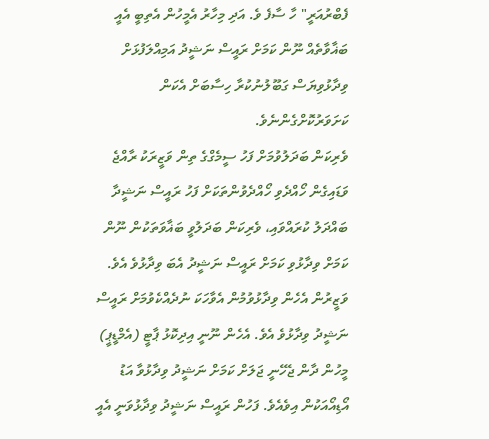ފެބްރުއަރީ" ހާ ސާފެ ވެ. އަދި މިހާރު އެމީހުން އެތިބީ އެއީ ބަޣާވާތެއް ނޫން ކަމަށް ރައީސް ނަޝީދު އަމިއްލަފުޅަށް ވިދާޅުވިޔަސް ގަބޫލުނުކުރާ ހިސާބަށް އެކަން ކަށަވަރުކޮށްގެންނެވެ.
ވެރިކަން ބަދަލުވުމަށް ފަހު ސީމެގްގެ ތިން ވަޒީރަކު ރާއްޖެ ވަޑައިގެން ހޯއްދެވި ހޯއްދެވުންތަކަށް ފަހު ރައީސް ނަޝީދާ ބައްދަލު ކުރައްވައި، ވެރިކަން ބަދަލުވީ ބަޣާވަތަކުން ނޫން ކަމަށް ވިދާޅުވި ކަމަށް ރައީސް ނަޝީދު އެބަ ވިދާޅުވެ އެވެ. ވަޒީރުން އެހެން ވިދާޅުވުމުން އެވާހަކަ ނުދެއްކެވުމަށް ރައީސް ނަޝީދު ވިދާޅުވެ އެވެ. އެހެން ނޫނީ އިދިކޮޅު ޕާޓީ (އެމްޑީޕީ) މީހުން ދާން ޖެހޭނީ ޖަލަށް ކަމަށް ނަޝީދު ވިދާޅުވާ އަޑު އޯޑިއޯއަކުން އިވެއެވެ. ފަހުން ރައީސް ނަޝީދު ވިދާޅުވަނީ އެއީ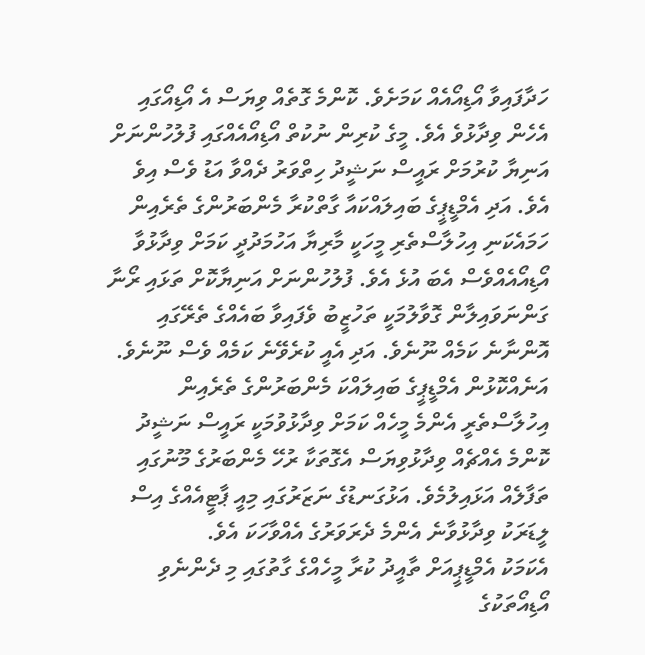ހަދާފައިވާ އޯޑިއޯއެއް ކަމަށެވެ. ކޮންމެ ގޮތެއް ވިޔަސް އެ އޯޑިއޯގައި އެހެން ވިދާޅުވެ އެވެ. މީގެ ކުރިން ނުކުތް އޯޑިއޯއެއްގައި ފުލުހުންނަށް އަނިޔާ ކުރުމަށް ރައީސް ނަޝީދު ހިތްވަރު ދެއްވާ އަޑު ވެސް އިވެ އެވެ. އަދި އެމްޑީޕީގެ ބައިލައްކައާ ގާތްކުރާ މެންބަރުންގެ ތެރެއިން ހަމައެކަނި އިހުލާސްތެރި މީހަކީ މާރިޔާ އަހުމަދުދީ ކަމަށް ވިދާޅުވާ އޯޑިއޯއެއްވެސް އެބަ އުޅެ އެވެ. ފުލުހުންނަށް އަނިޔާކޮށް ތަޅައި ރޯނާ ގަންނަވައިލާން ގޮވާލުމަކީ ތަހުޒީބު ވެފައިވާ ބައެއްގެ ތެރޭގައި އޮންނާނެ ކަމެއް ނޫނެވެ. އަދި އެއީ ކުރެވޭނެ ކަމެއް ވެސް ނޫނެވެ. އަނެއްކޮޅުން އެމްޑީޕީގެ ބައިލައްކަ މެންބަރުންގެ ތެރެއިން އިހުލާސްތެރީ އެންމެ މީހެއް ކަމަށް ވިދާޅުވުމަކީ ރައީސް ނަޝީދު ކޮންމެ އެއްޗެއް ވިދާޅުވިޔަސް އެގޮތަކާ ރުހޭ މެންބަރުގެ މޫނުގައި ތަފާލެއް އަޅައިލުމެވެ. އަޅުގަނޑުގެ ނަޒަރުގައި މިއީ ޕާޓީއެއްގެ އިސް ލީޑަރަކު ވިދާޅުވާނެ އެންމެ ދެރަވަރުގެ އެއްވާހަކަ އެވެ.
އެކަމަކު އެމްޑީޕީއަށް ތާއީދު ކުރާ މީހެއްގެ ގާތުގައި މި ދެންނެވި އޯޑިއޯތަކުގެ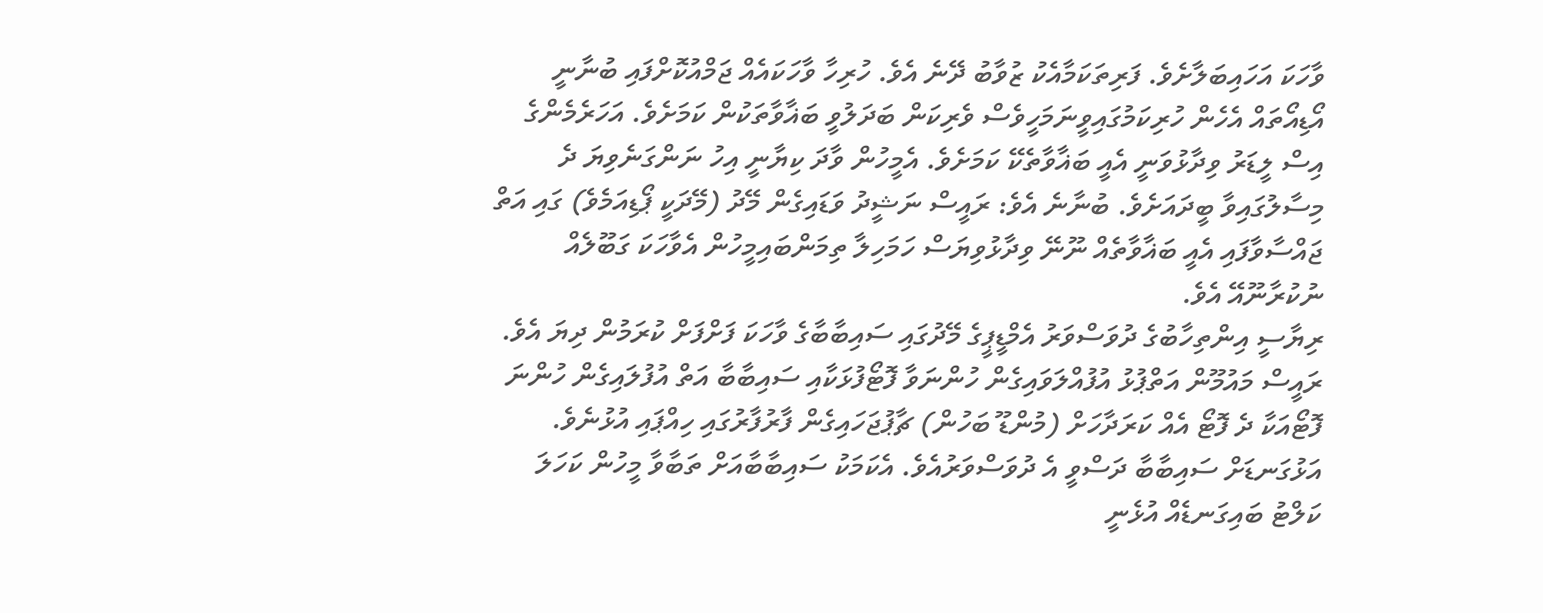ވާހަކަ އަހައިބަލާށެވެ. ފަރިތަކަމާއެކު ޒުވާބު ދޭނެ އެވެ. ހުރިހާ ވާހަކައެއް ޖަމްއުކޮށްފައި ބުނާނީ އޯޑިއޯތައް އެހެން ހުރިކަމުގައިވީނަމަހީވެސް ވެރިކަން ބަދަލުވީ ބަޣާވާތަކުން ކަމަށެވެ. އަހަރެމެންގެ އިސް ލީޑަރު ވިދާޅުވަނީ އެއީ ބަޣާވާތެކޭ ކަމަށެވެ. އެމީހުން ވާދަ ކިޔާނީ އިހު ނަންގަނެވިޔަ ދެ މިސާލުގައިވާ ބީދައަށެވެ. ބުނާނެ އެވެ: ރައީސް ނަޝީދު ވަޑައިގެން މޭދު (މޭދަކީ ޕޯޑިއަމެވެ) ގައި އަތް ޖައްސާވާފައި އެއީ ބަޣާވާތެއް ނޫނޭ ވިދާޅުވިޔަސް ހަމަހިލާ ތިމަންބައިމީހުން އެވާހަކަ ގަބޫލެއް ނުކުރާނޫއޭ އެވެ.
ރިޔާސީ އިންތިހާބުގެ ދުވަސްވަރު އެމްޑީޕީގެ މޭދުގައި ސައިބާބާގެ ވާހަކަ ފަށްފަށް ކުރަމުން ދިޔަ އެވެ. ރައީސް މައުމޫން އަތްޕުޅު އުފުއްލަވައިގެން ހުންނަވާ ފޮޓޯފުޅަކާއި ސައިބާބާ އަތް އުފުލައިގެން ހުންނަ ފޮޓޯއަކާ ދެ ފޮޓޯ އެއް ކަރަދާހަށް (މުންޑޫ ބަހުން) ޗާޕުޖަހައިގެން ފާރުފާރުގައި ހިއްޕައި އުޅުނެވެ. އަޅުގަނޑަށް ސައިބާބާ ދަސްވީ އެ ދުވަސްވަރުއެވެ. އެކަމަކު ސައިބާބާއަށް ތަބާވާ މީހުން ކަހަލަ ކަލްޓު ބައިގަނޑެއް އުޅެނީ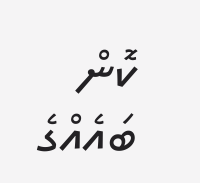ކޮން ބައެއްގެ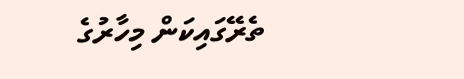ތެރޭގައިކަން މިހާރުގެ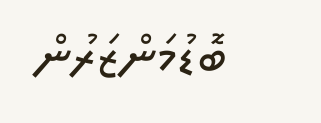ބޮޑުމަންޒަރުން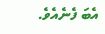އެބަ ފެނެއެވެ.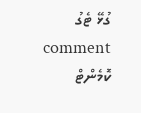ގުޅޭ ޓެގު
comment ކޮމެންޓް